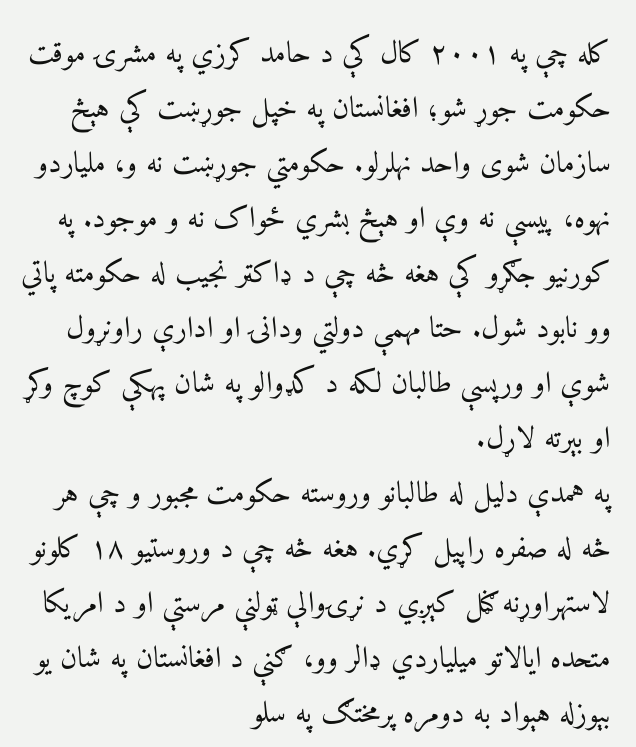کله چې په ۲۰۰۱ کال کې د حامد کرزي په مشرۍ موقت حکومت جوړ شو؛ افغانستان په خپل جوړښت کې هېڅ سازمان شوی واحد نهلرلو. حکومتي جوړښت نه و، ملياردو نهوه، پیسې نه وې او هېڅ بشري ځواک نه و موجود. په کورنیو جګړو کې هغه څه چې د ډاکټر نجیب له حکومته پاتي وو نابود شول. حتا مهمې دولتي ودانۍ او ادارې راونړول شوې او ورپسې طالبان لکه د کډوالو په شان پهکې کوچ وکړ او بېرته لاړل.
په همدې دلیل له طالبانو وروسته حکومت مجبور و چې هر څه له صفره راپیل کړي. هغه څه چې د وروستیو ۱۸ کلونو لاستهراوړنه ګڼل کېږي د نړۍوالې ټولنې مرستې او د امریکا متحده ایالاتو میلیاردي ډالر وو، ګنې د افغانستان په شان یو بېوزله هېواد به دومره پرمختګ په سلو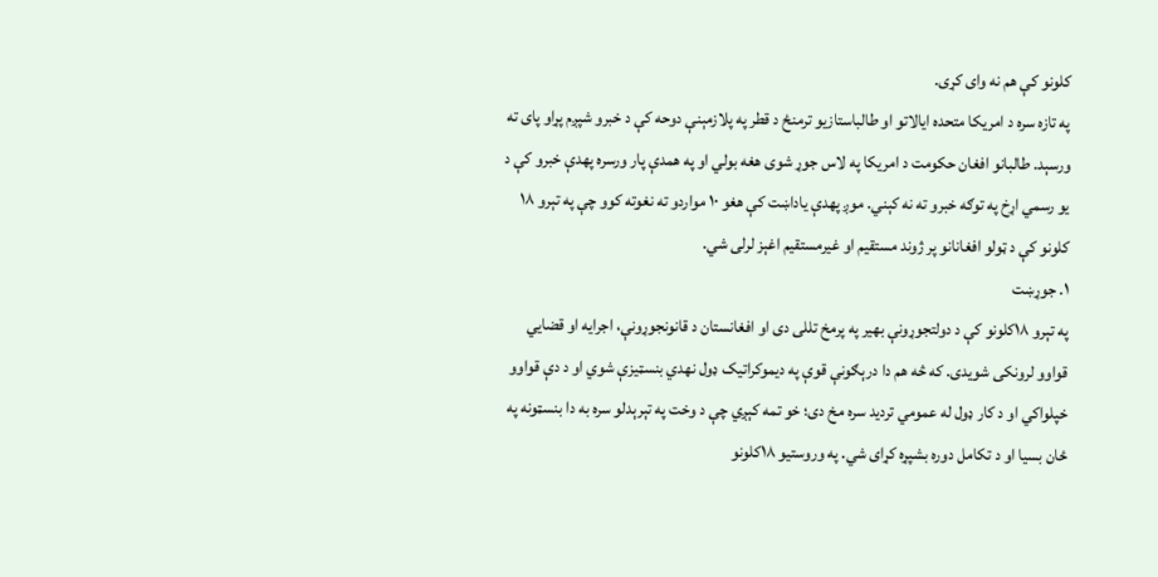کلونو کې هم نه وای کړی.
په تازه سره د امریکا متحده ایالاتو او طالباستازیو ترمنځ د قطر په پلازمېنې دوحه کې د خبرو شپږم پړاو پای ته ورسېد. طالبانو افغان حکومت د امریکا په لاس جوړ شوی هغه بولي او په همدې پار ورسره پهدې خبرو کې د یو رسمي اړخ په توګه خبرو ته نه کېني. موږ پهدې یاداښت کې هغو ۱۰ مواردو ته نغوته کوو چې په تېرو ۱۸ کلونو کې د ټولو افغانانو پر ژوند مستقیم او غیرمستقیم اغېز لرلی شي.
۱. جوړښت
په تېرو ۱۸کلونو کې د دولتجوړونې بهیر په پرمخ تللی دی او افغانستان د قانونجوړونې، اجرایه او قضايي قواوو لرونکی شویدی. که څه هم دا درېګونې قوې په دیموکراتیک ډول نهدي بنسټیزې شوي او د دې قواوو خپلواکي او د کار ډول له عمومي تردید سره مخ دی؛ خو تمه کېږي چې د وخت په تېرېدلو سره به دا بنسټونه په ځان بسیا او د تکامل دوره بشپړه کړای شي. په وروستیو ۱۸کلونو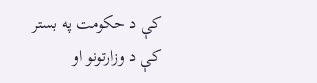کې د حکومت په بستر کې د وزارتونو او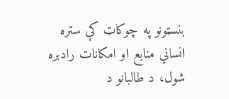بنسټونو په چوکاټ کې ستره انساني منابع او امکانات رادبره شول، د طالبانو د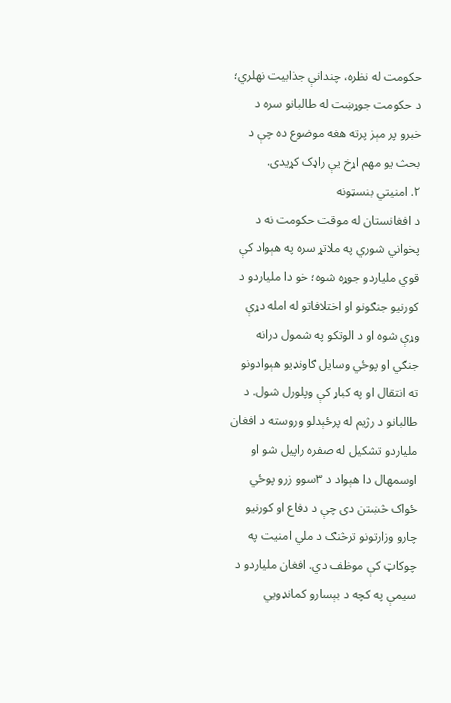حکومت له نظره، چندانې جذابیت نهلري؛ د حکومت جوړښت له طالبانو سره د خبرو پر مېز پرته هغه موضوع ده چې د بحث یو مهم اړخ یې راډک کړیدی.
۲. امنیتي بنسټونه
د افغانستان له موقت حکومت نه د پخواني شوري په ملاتړ سره په هېواد کې قوي ملياردو جوړه شوه؛ خو دا ملياردو د کورنیو جنګونو او اختلافاتو له امله دړې وړې شوه او د الوتکو په شمول درانه جنګي او پوځي وسایل ګاونډیو هېوادونو ته انتقال او په کباړ کې وپلورل شول. د طالبانو د رژيم له پرځېدلو وروسته د افغان ملياردو تشکیل له صفره راپیل شو او اوسمهال دا هېواد د ۳سوو زرو پوځي ځواک څښتن دی چې د دفاع او کورنیو چارو وزارتونو ترڅنګ د ملي امنیت په چوکاټ کې موظف دي. افغان ملياردو د سیمې په کچه د بېسارو کمانډويي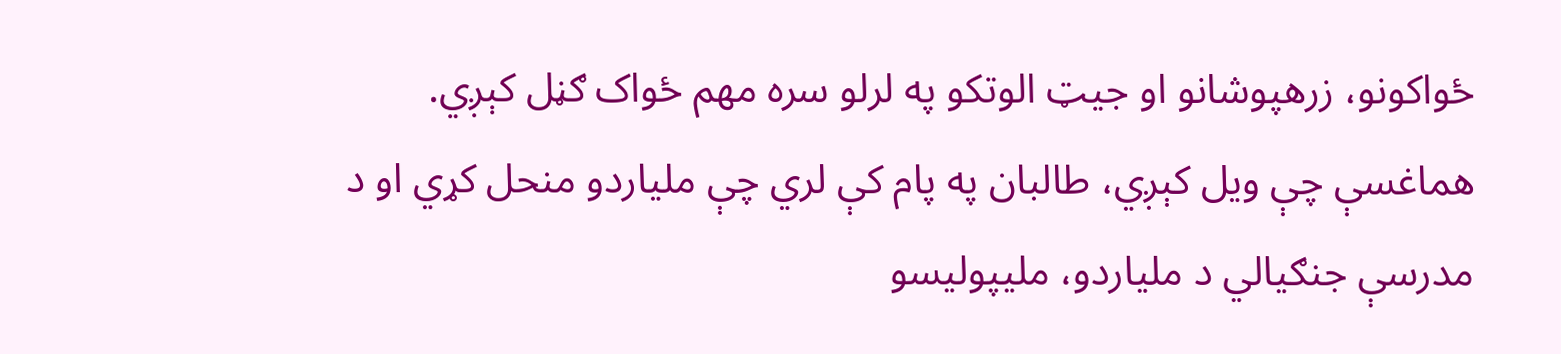ځواکونو، زرهپوشانو او جیټ الوتکو په لرلو سره مهم ځواک ګڼل کېږي. هماغسې چې ویل کېږي، طالبان په پام کې لري چې ملياردو منحل کړي او د مدرسې جنګیالي د ملياردو، مليپولیسو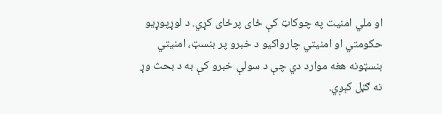او ملي امنیت په چوکاټ کې ځای پرځای کړي. د لوړپوړیو حکومتي او امنیتي چارواکیو د خبرو پر بنسټ، امنیتي بنسټونه هغه موارد دي چې د سولې خبرو کې به د بحث وړ نه ګڼل کېږي.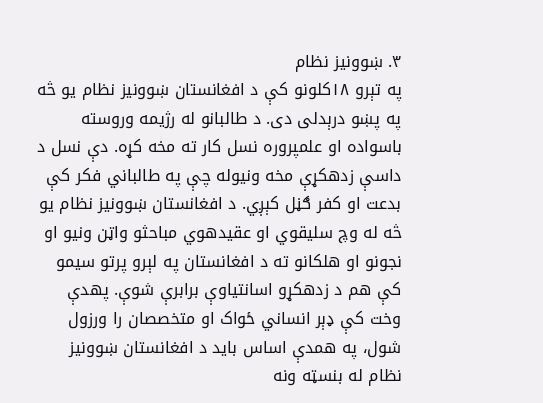۳. ښوونیز نظام
په تېرو ۱۸کلونو کې د افغانستان ښوونیز نظام یو څه په پښو درېدلی دی. د طالبانو له رژیمه وروسته باسواده او علمپروره نسل کار ته مخه کړه. دې نسل د داسې زدهکړې مخه ونیوله چې په طالباني فکر کې بدعت او کفر ګڼل کېږي. د افغانستان ښوونیز نظام یو څه له وچ سلیقوي او عقیدهوي مباحثو واټن ونیو او نجونو او هلکانو ته د افغانستان په لېرو پرتو سیمو کې هم د زدهکړو اسانتیاوې برابرې شوې. پهدې وخت کې ډېر انساني ځواک او متخصصان را ورزول شول، په همدې اساس باید د افغانستان ښوونیز نظام له بنسټه ونه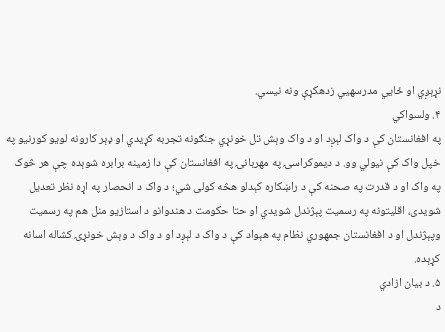نړېږي او ځايي مدرسهيي زدهکړې ونه نیسي.
۴. ولسواکي
په افغانستان کې د واک لېږد او د واک وېش تل خونړي جنګونه تجربه کړيدي او ډېر کارونه لویو کورنیو په خپل واک کې نیولي وو. د دیموکراسۍ په مهربانۍ په افغانستان کې دا زمینه برابره شوېده چې هر څوک په واک او د قدرت په صحنه کې د راښکاره کېدلو هڅه کولی شي؛ د واک د انحصار په اړه نظر تعدیل شویدی، اقلیتونه په رسمیت پېژندل شويدي او حتا حکومت د هندوانو د استازیو منل هم په رسمیت وپېژندل او د افغانستان جمهوري نظام په هېواد کې د واک د لېږد او د واک د وېش خونړۍ کشاله اسانه کړېده.
۵. د بیان ازادي
د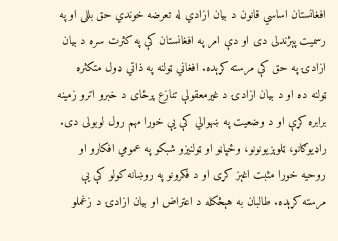افغانستان اساسي قانون د بیان ازادي له تعرضه خوندي حق بللی او په رسمیت پېژندلی دی او دې امر په افغانستان کې په کثرت سره د بیان ازادۍ په حق کې مرسته کړېده. افغاني ټولنه په ذاتي ډول متکثره ټولنه ده او د بیان ازادۍ د غیرمعقولې تنازع پرځای د خبرو اترو زمینه برابره کړې او د وضعیت په ښهوالي کې یې خورا مهم رول لوبولی دی.
راډیوګانو، ټلوېزیونونو، وځپاڼو او ټولنیزو شبکو په عمومي افکارو او روحیه خورا مثبت اغېز کړی او د فکرونو په روښانه کولو کې یې مرسته کړېده. طالبان به هېڅکله د اعتراض او بیان ازادۍ د زغملو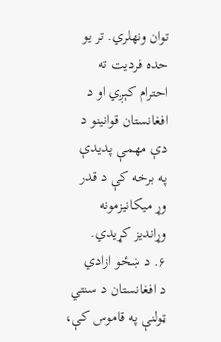توان ونهلري. تر یو حده فردیت ته احترام کېږي او د افغانستان قوانینو د دې مهمې پدیدې په برخه کې د قدر وړ میکانیزمونه وړاندیز کړيدي.
۶. د ښځو ازادي
د افغانستان د سنتي ټولنې په قاموس کې،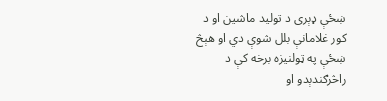ښځې ډېری د تولید ماشین او د کور غلامانې بلل شوې دي او هېڅ ښځې په ټولنیزه برخه کې د راڅرګندېدو او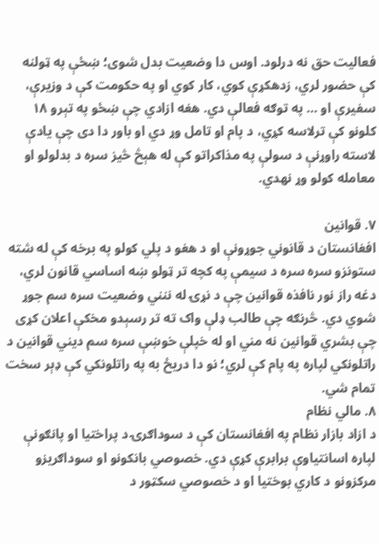فعالیت حق نه درلود. اوس دا وضعیت بدل شوی؛ ښځې په ټولنه کې حضور لري، زدهکړې کوي، کار کوي او په حکومت کې د وزیرې، سفیرې او … په توګه فعالې دي. هغه ازادي چې ښځو په تېرو ۱۸ کلونو کې ترلاسه کړي، د پام او تامل وړ دي او باور دا دی چې یادې لاسته راوړنې د سولې په مذاکراتو کې له هېڅ څیز سره د بدلولو او معامله کولو وړ نهدي.

۷. قوانین
افغانستان د قانوني جوړونې او د هغو د پلي کولو په برخه کې له شته ستونزو سره سره د سیمې په کچه تر ټولو ښه اساسي قانون لري، دغه راز نور نافذه قوانین چې د نړۍ له ننني وضعیت سره سم جوړ شوي دي. څرنګه چې طالب ډلې واک ته تر رسېدو مخکې اعلان کړی چې بشري قوانین نه مني او له خپلې خوښې سره سم دیني قوانین د راتلونکي لپاره په پام کې لري؛ نو دا دریځ به په راتلونکي کې ډېر سخت تمام شي.
۸. مالي نظام
د ازاد بازار نظام په افغانستان کې د سوداګرۍ د پراختیا او پانګونې لپاره اسانتیاوې برابرې کړې دي. خصوصي بانکونو او سوداګریزو مرکزونو د کاري بوختیا او د خصوصي سکټور د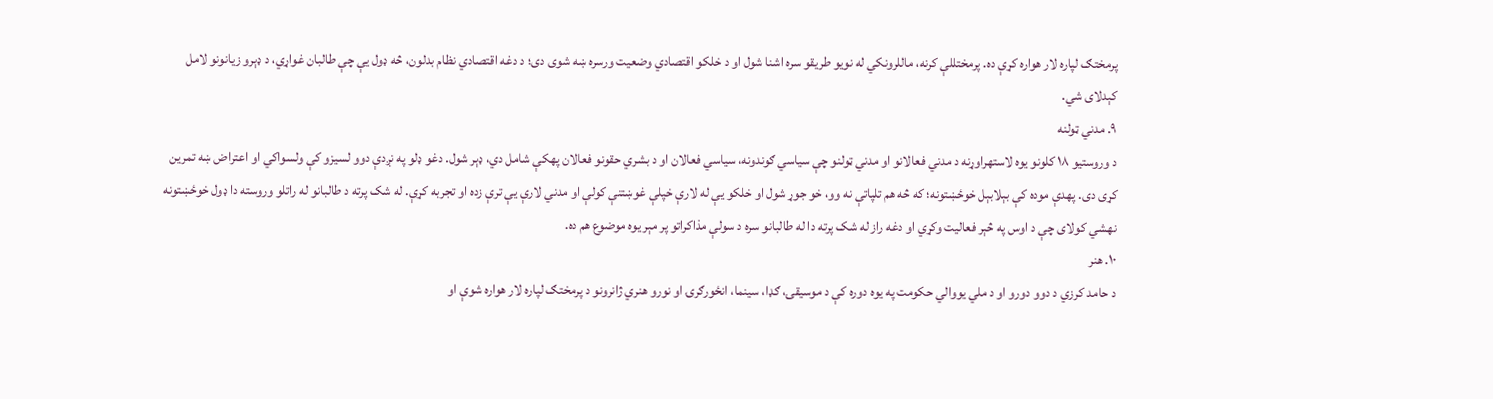پرمختګ لپاره لار هواره کړې ده. پرمختللې کرنه، ماللرونکي له نویو طریقو سره اشنا شول او د خلکو اقتصادي وضعیت ورسره ښه شوی دی؛ د دغه اقتصادي نظام بدلون، څه ډول یې چې طالبان غواړي، د ډېرو زیانونو لامل کېدلای شي.
۹. مدني ټولنه
د وروستیو ۱۸ کلونو یوه لاستهراوړنه د مدني فعالانو او مدني ټولنو چې سیاسي ګوندونه، سیاسي فعالان او د بشري حقونو فعالان پهکې شامل دي، ډېر شول. دغو ډلو په نږدې دوو لسیزو کې ولسواکي او اعتراض ښه تمرین کړی دی. پهدې موده کې بېلابېل خوځښتونه؛ که څه هم تلپاتې نه وو، خو جوړ شول او خلکو یې له لارې خپلې غوښتنې کولې او مدني لارې یې ترې زده او تجربه کړې. له شک پرته د طالبانو له راتلو وروسته دا ډول خوځښتونه نهشي کولای چې د اوس په څېر فعالیت وکړي او دغه راز له شک پرته دا له طالبانو سره د سولې مذاکراتو پر مېر یوه موضوع هم ده.
۱۰. هنر
د حامد کرزي د دوو دورو او د ملي یووالي حکومت په یوه دوره کې د موسیقۍ، ګډا، سینما، انځورګرۍ او نورو هنري ژانرونو د پرمختګ لپاره لار هواره شوې او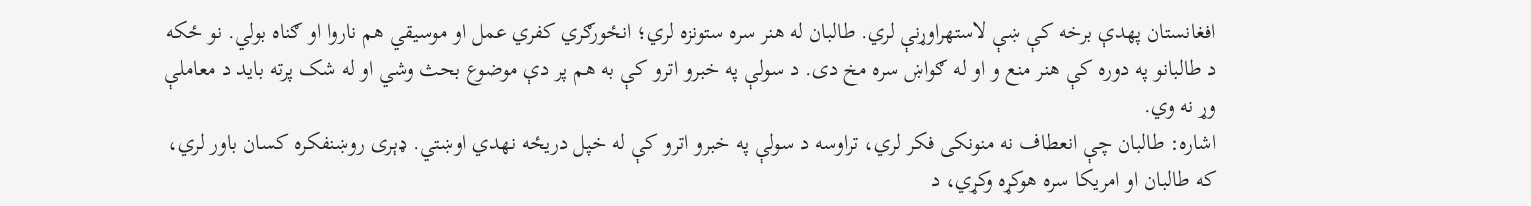افغانستان پهدې برخه کې ښې لاستهراوړنې لري. طالبان له هنر سره ستونزه لري؛ انځورګري کفري عمل او موسیقي هم ناروا او ګناه بولي. نو ځکه د طالبانو په دوره کې هنر منع و او له ګواښ سره مخ دی. د سولې په خبرو اترو کې به هم پر دې موضوع بحث وشي او له شک پرته باید د معاملې وړ نه وي.
اشاره: طالبان چې انعطاف نه منونکی فکر لري، تراوسه د سولې په خبرو اترو کې له خپل دریځه نهدي اوښتي. ډېری روښنفکره کسان باور لري، که طالبان او امریکا سره هوکړه وکړي، د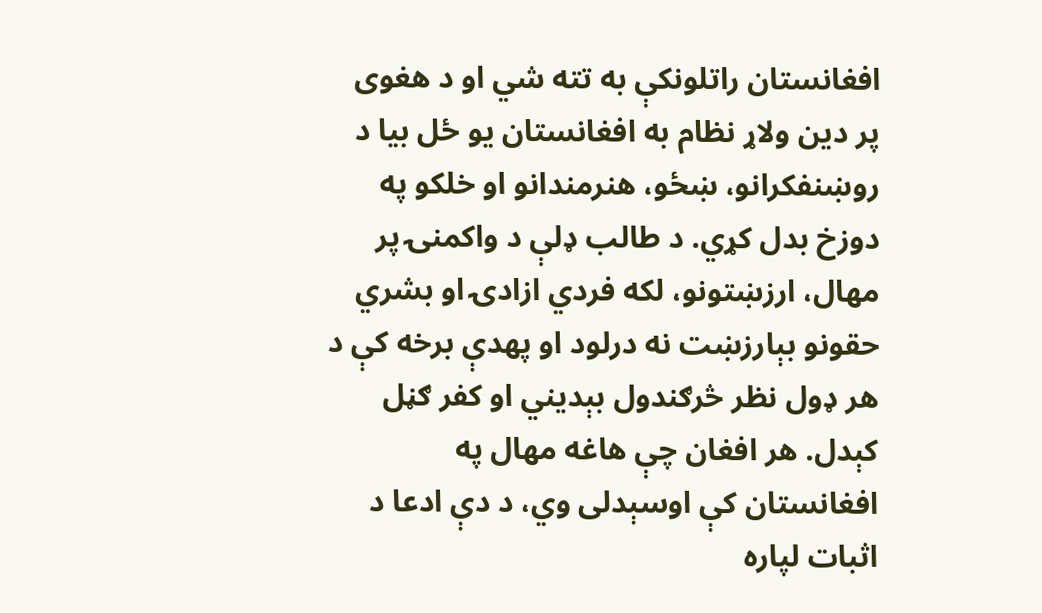افغانستان راتلونکې به تته شي او د هغوی پر دین ولاړ نظام به افغانستان یو ځل بیا د روښنفکرانو، ښځو، هنرمندانو او خلکو په دوزخ بدل کړي. د طالب ډلې د واکمنۍ پر مهال، ارزښتونو، لکه فردي ازادۍ او بشري حقونو بېارزښت نه درلود او پهدې برخه کې د هر ډول نظر څرګندول بېدیني او کفر ګڼل کېدل. هر افغان چې هاغه مهال په افغانستان کې اوسېدلی وي، د دې ادعا د اثبات لپاره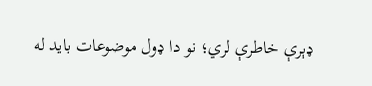ډېرې خاطرې لري؛ نو دا ډول موضوعات باید له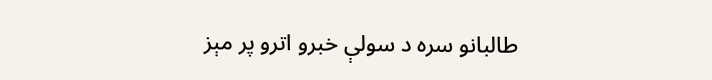طالبانو سره د سولې خبرو اترو پر مېز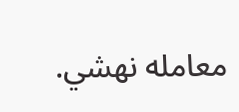معامله نهشي.